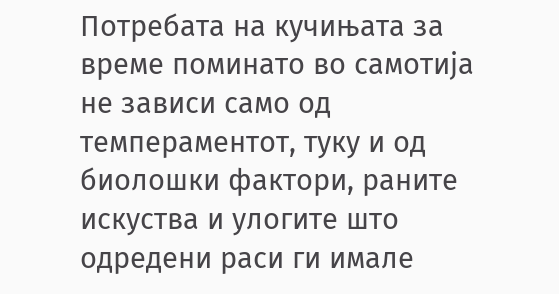Потребата на кучињата за време поминато во самотија не зависи само од темпераментот, туку и од биолошки фактори, раните искуства и улогите што одредени раси ги имале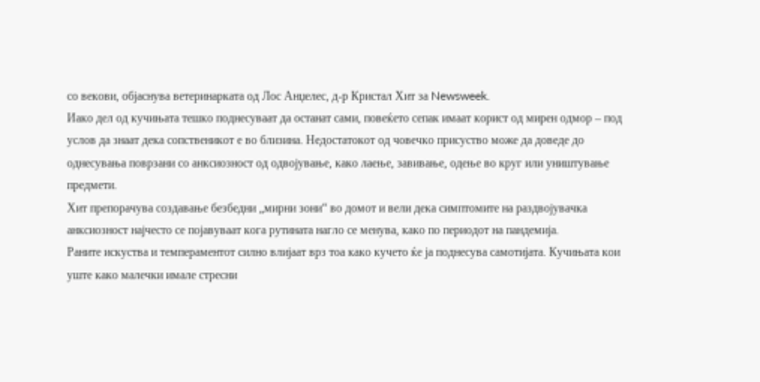со векови, објаснува ветеринарката од Лос Анџелес, д-р Кристал Хит за Newsweek.
Иако дел од кучињата тешко поднесуваат да останат сами, повеќето сепак имаат корист од мирен одмор – под услов да знаат дека сопственикот е во близина. Недостатокот од човечко присуство може да доведе до однесувања поврзани со анксиозност од одвојување, како лаење, завивање, одење во круг или уништување предмети.
Хит препорачува создавање безбедни „мирни зони“ во домот и вели дека симптомите на раздвојувачка анксиозност најчесто се појавуваат кога рутината нагло се менува, како по периодот на пандемија.
Раните искуства и темпераментот силно влијаат врз тоа како кучето ќе ја поднесува самотијата. Кучињата кои уште како малечки имале стресни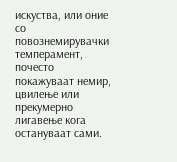искуства, или оние со повознемирувачки темперамент, почесто покажуваат немир, цвилење или прекумерно лигавење кога остануваат сами.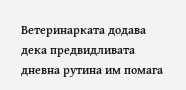Ветеринарката додава дека предвидливата дневна рутина им помага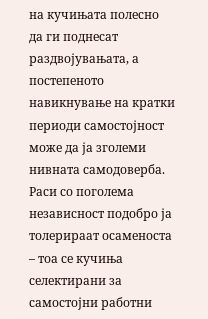на кучињата полесно да ги поднесат раздвојувањата, а постепеното навикнување на кратки периоди самостојност може да ја зголеми нивната самодоверба.
Раси со поголема независност подобро ја толерираат осаменоста – тоа се кучиња селектирани за самостојни работни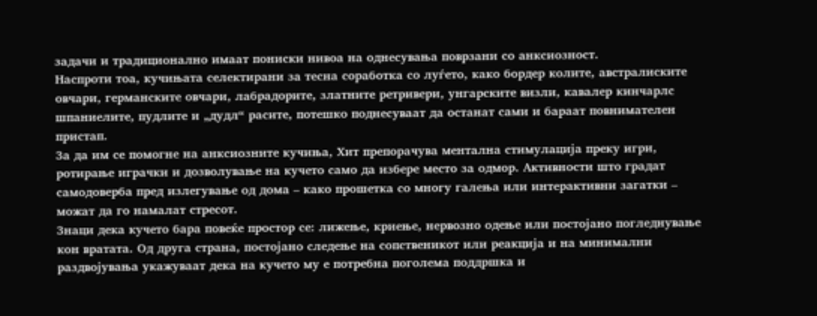задачи и традиционално имаат пониски нивоа на однесувања поврзани со анксиозност.
Наспроти тоа, кучињата селектирани за тесна соработка со луѓето, како бордер колите, австралиските овчари, германските овчари, лабрадорите, златните ретривери, унгарските визли, кавалер кинчарлс шпаниелите, пудлите и „дудл“ расите, потешко поднесуваат да останат сами и бараат повнимателен пристап.
За да им се помогне на анксиозните кучиња, Хит препорачува ментална стимулација преку игри, ротирање играчки и дозволување на кучето само да избeрe место за одмор. Активности што градат самодоверба пред излегување од дома – како прошетка со многу галења или интерактивни загатки – можат да го намалат стресот.
Знаци дека кучето бара повеќе простор се: лижење, криење, нервозно одење или постојано погледнување кон вратата. Од друга страна, постојано следење на сопственикот или реакција и на минимални раздвојувања укажуваат дека на кучето му е потребна поголема поддршка и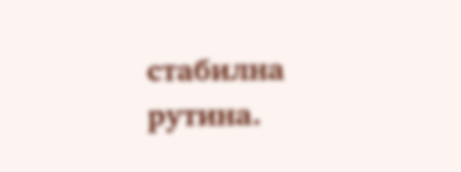стабилна рутина.